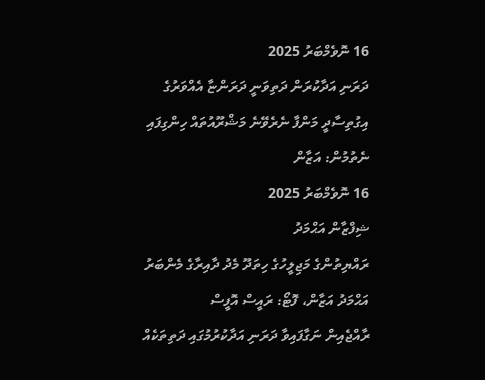16 ނޮވެމްބަރު 2025
ދަރަނި އަދާކުރަން ދަތިވަނީ ދަރަންޏާ އެއްވަރުގެ އިގުތިސާދީ މަންފާ ނެރެވޭނެ މަޝްރޫއުތައް ހިންގިފައި ނެތުމުން: އަޒާން
16 ނޮވެމްބަރު 2025
ޝިފްޒާން އަޙްމަދު
ރައްޔިތުންގެ މަޖިލީހުގެ ހިތަދޫ މެދު ދާއިރާގެ މެންބަރު އަޙްމަދު އަޒާން، ފޮޓޯ: ރައީސް އޮފީސް
ރާއްޖެއިން ނަގާފައިވާ ދަރަނި އަދާކުރުމުގައި ދަތިތަކެއް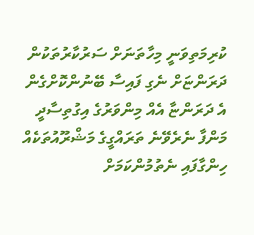ކުރިމަތިވަނީ މިހާތަނަށް ސަރުކާރުތަކުން ދަރަންޏަށް ނެގި ފައިސާ ބޭނުންކޮށްގެން އެ ދަރަންޏާ އެއް މިންވަރުގެ އިގުތިސާދީ މަންފާ ނެރެވޭނެ ތަރައްގީގެ މަޝްރޫއުތަކެއް ހިންގާފައި ނެތުމުންކަމަށް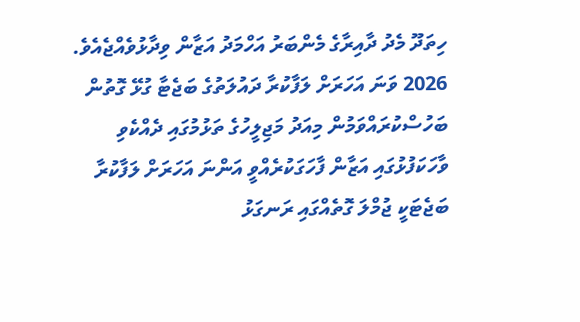ހިތަދޫ މެދު ދާއިރާގެ މެންބަރު އަހްމަދު އަޒާން ވިދާޅުވެއްޖެއެވެ.
2026 ވަނަ އަހަރަށް ލަފާކުރާ ދައުލަތުގެ ބަޖެޓާ ގުޅޭ ގޮތުން ބަހުސްކުރައްވަމުން މިއަދު މަޖިލީހުގެ ތަޅުމުގައި ދެއްކެވި ވާހަކަފުޅުގައި އަޒާން ފާހަގަކުރެއްވީ އަންނަ އަހަރަށް ލަފާކުރާ ބަޖެޓަކީ ޖުމްލަ ގޮތެއްގައި ރަނގަޅު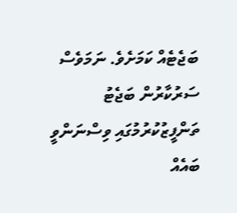ބަޖެޓެއް ކަމަށެވެ. ނަމަވެސް ސަރުކާރުން ބަޖެޓު ތަންފީޒުކުރުމުގައި ވިސްނަންވީ ބައެއް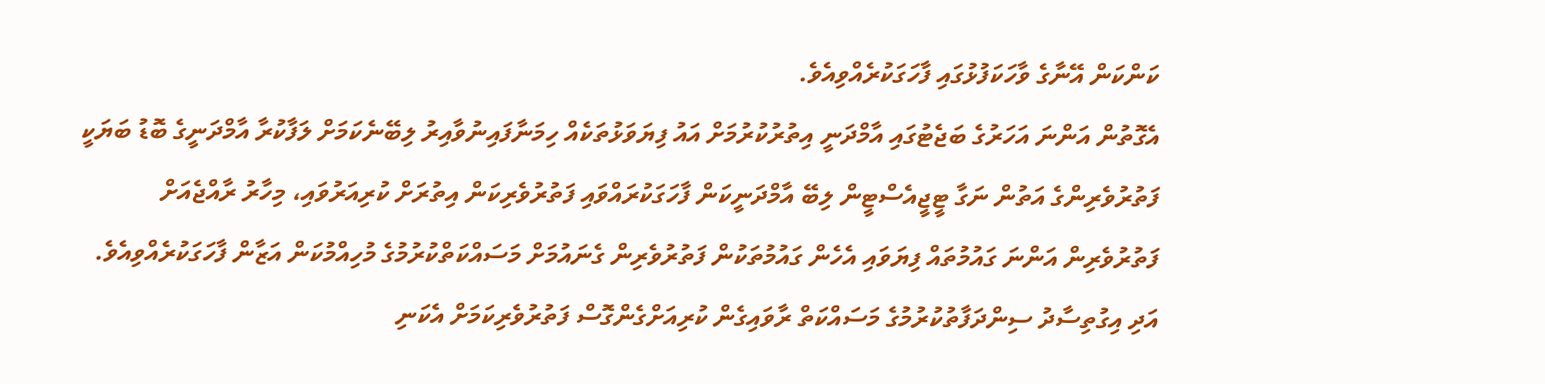ކަންކަން އޭނާގެ ވާހަކަފުޅުގައި ފާހަގަކުރެއްވިއެވެ.
އެގޮތުން އަންނަ އަހަރުގެ ބަޖެޓުގައި އާމްދަނީ އިތުރުކުރުމަށް އައު ފިޔަވަޅުތަކެއް ހިމަނާފައިނުވާއިރު ލިބޭނެކަމަށް ލަފާކުރާ އާމްދަނީގެ ބޮޑު ބަޔަކީ ފަތުރުވެރިންގެ އަތުން ނަގާ ޓީޖީއެސްޓީން ލިބޭ އާމްދަނީކަން ފާހަގަކުރައްވައި ފަތުރުވެރިކަން އިތުރަށް ކުރިއަރުވައި، މިހާރު ރާއްޖެއަށް ފަތުރުވެރިން އަންނަ ގައުމުތައް ފިޔަވައި އެހެން ގައުމުތަކުން ފަތުރުވެރިން ގެނައުމަށް މަސައްކަތްކުރުމުގެ މުހިއްމުކަން އަޒާން ފާހަގަކުރެއްވިއެވެ.
އަދި އިގުތިސާދު ސިންދަފާތުކުރުމުގެ މަސައްކަތް ރާވައިގެން ކުރިއަށްގެންގޮސް ފަތުރުވެރިކަމަށް އެކަނި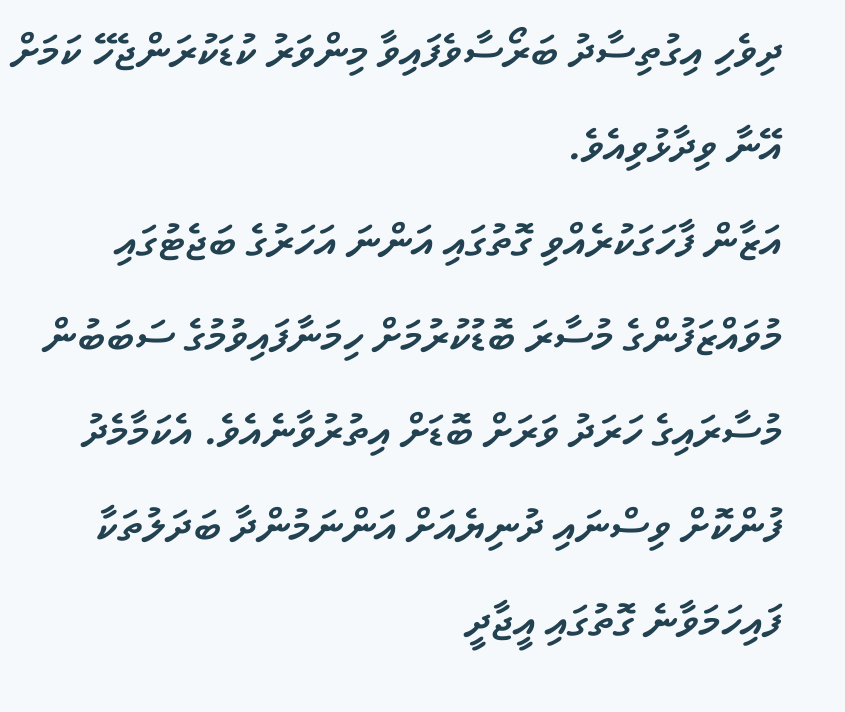ދިވެހި އިގުތިސާދު ބަރޯސާވެފައިވާ މިންވަރު ކުޑަކުރަންޖެހޭ ކަމަށް އޭނާ ވިދާޅުވިއެވެ.
އަޒާން ފާހަގަކުރެއްވި ގޮތުގައި އަންނަ އަހަރުގެ ބަޖެޓުގައި މުވައްޒަފުންގެ މުސާރަ ބޮޑުކުރުމަށް ހިމަނާފައިވުމުގެ ސަބަބުން މުސާރައިގެ ހަރަދު ވަރަށް ބޮޑަށް އިތުރުވާނެއެވެ. އެކަމާމެދު ފުންކޮށް ވިސްނައި ދުނިޔެއަށް އަންނަމުންދާ ބަދަލުތަކާ ފައިހަމަވާނެ ގޮތުގައި އީޖާދީ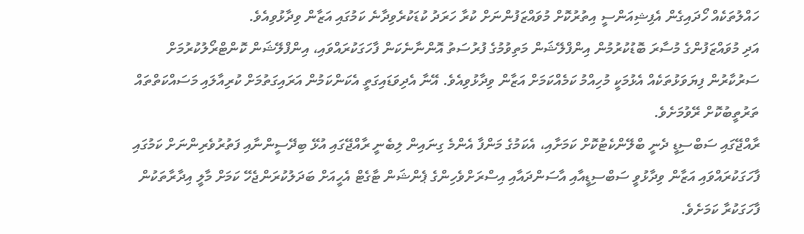ހައްލުތަކެއް ހޯދައިގެން އެފިޝިއަންސީ އިތުރުކޮށް މުވައްޒަފުންނަށް ކުރާ ހަރަދު ކުޑަކުރެވިދާނެ ކަމުގައި އަޒާން ވިދާޅުވިއެވެ.
އަދި މުވައްޒަފުންގެ މުސާރަ ބޮޑުކުރުމުން އިންފްލޭޝަން މަތިވުމުގެ ފުރުސަތު އޮންނާނެކަން ފާހަގަކުރައްވައި، އިންފްލޭޝަން ކޮންޓްރޯލުކުރުމަށް ސަރުކާރުން ފިޔަވަޅުތަކެއް އެޅުމަކީ މުހިއްމު ކަމެއްކަމަށް އަޒާން ވިދާޅުވިއެވެ. އޭނާ އެދިވަޑައިގަތީ އެކަންކަމުން އަރައިގަތުމަށް ކުރިއާލައި މަސައްކަތްތައް ތަރުތީބުކޮށް ރޭވުމަށެވެ.
ރާއްޖޭގައި ސަބްސިޑީ ދެނީ ބްލޭންކެޓުކޮށް ކަމަށާއި، އެކަމުގެ މަންފާ އެންމެ ގިނައިން ލިބެނީ ރާއްޖޭގައި އުޅޭ ބިދޭސީންނާއި ފަތުރުވެރިންނަށް ކަމުގައި ފާހަގަކުރައްވައި އަޒާން ވިދާޅުވީ ސަބްސިޑީއާއި އާސަންދައާއި އިސްރަށްވެހިންގެ ޕެންޝަން ޓާގެޓް އެހީއަށް ބަދަލުކުރަންޖެހޭ ކަމަށް މާލީ އިދާރާތަކުން ފާހަގަކުރާ ކަމަށެވެ.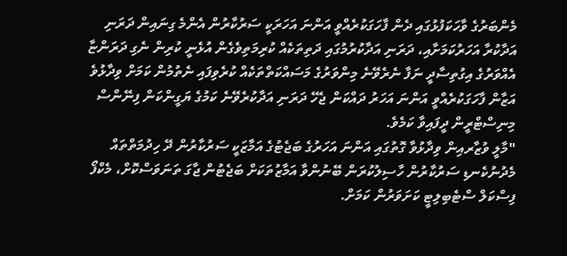މެންބަރުގެ ވާހަކަފުޅުގައި ދެން ފާހަގަކުރެއްވީ އަންނަ އަހަރަކީ ސަރުކާރުން އެންމެ ގިނައިން ދަރަނި އަދާކުރާ އަހަރުކަމަށާއި، ދަރަނި އަދާކުރުމުގައި ދަތިތަކެއް ކުރިމަތިވެގެން އުޅެނީ ކުރިން ނެގި ދަރަންޏާ އެއްވަރުގެ އިގުތިސާދީ ނަފާ ނެރެވޭނެ މިންވަރުގެ މަސައްކަތްތަކެއް ކުރެވިފައި ނެތުމުން ކަމަށް ވިދާޅުވެ އަޒާން ފާހަގަކުރެއްވީ އަންނަ އަހަރު ދައްކަން ޖެހޭ ދަރަނި އަދާކުރެވޭނެ ކަމުގެ ޔަގީންކަން ފިނޭންސް މިނިސްޓްރީން ދީފައިވާ ކަމެވެ.
"މާލީ ވުޒާރއިން ވިދާޅުވާ ގޮތުގައި އަންނަ އަހަރުގެ ބަޖެޓުގެ އަމާޒަކީ ސަރުކާރުން ދޭ ހިދުމަތްތައް މެދުނުކެނޑި ސަރުކާރުން ހާސިލުކުރަން ބޭނުންވާ އަމާޒުތަކަށް ބަޖެޓުން ޖާގަ ތަނަވަސްކޮށް، މެކްފޯ ފިސްކަލް ސްޓެބިލިޓީ ކަށަވަރުން ކަމަށް.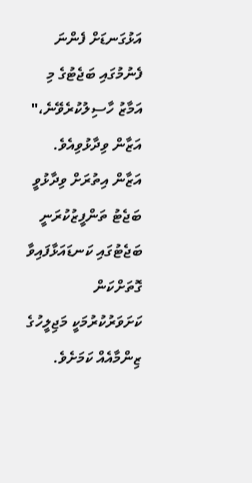އަޅުގަނޑަށް ފެންނަ ފެނުމުގައި ބަޖެޓުގެ މި އަމާޒު ހާސިލުކުރެވޭނެ،" އަޒާން ވިދާޅުވިއެވެ.
އަޒާން އިތުރަށް ވިދާޅުވީ ބަޖެޓު ތަންފީޒުކުރަނީ ބަޖެޓުގައި ކަނޑައަޅާފައިވާ ގޮތަށްކަން ކަށަވަރުކުރުމަކީ މަޖިލީހުގެ ޒިންމާއެއް ކަމަށެވެ.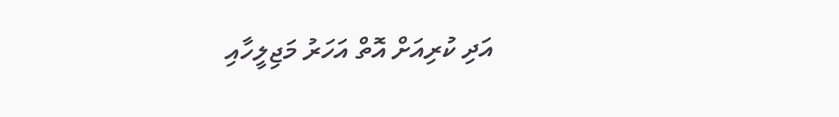އަދި ކުރިއަށް އޮތް އަހަރު މަޖިލީހާއި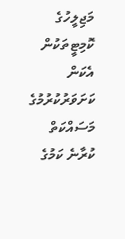މަޖިލީހުގެ ކޮމިޓީތަކުން އެކަން ކަށަވަރުކުރުމުގެ މަސައްކަތް ކުރާނެ ކަމުގެ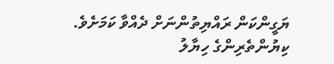ޔަގީންކަން ރައްޔިތުންނަށް ދެއްވާ ކަމަށެވެ.
ކިޔުންތެރިންގެ ހިޔާލު